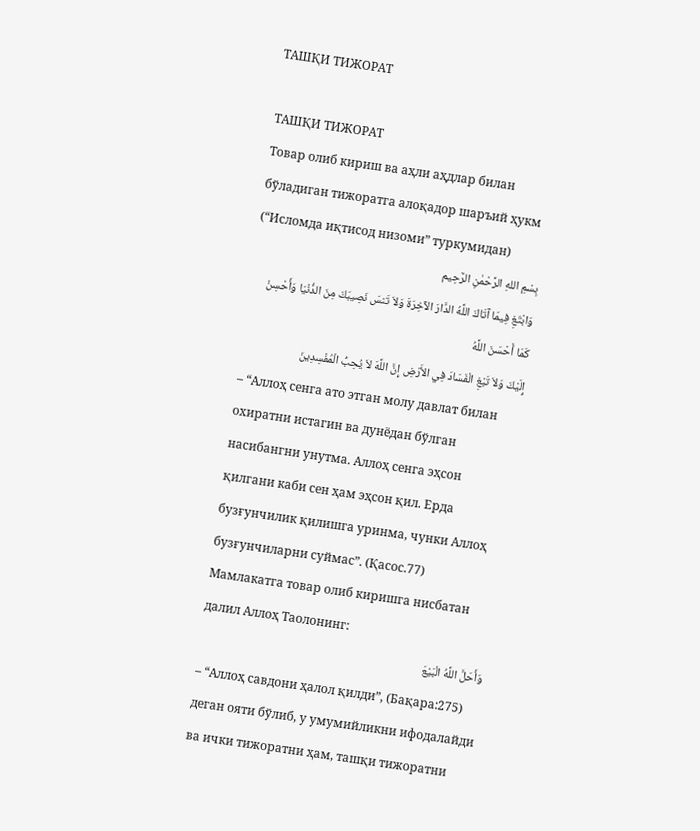ТАШҚИ ТИЖОРАТ

ТАШҚИ ТИЖОРАТ
Товар олиб кириш ва аҳли аҳдлар билан бўладиган тижоратга алоқадор шаръий ҳукм
(“Исломда иқтисод низоми” туркумидан)
بِسْمِ اللهِ الرَّحْمٰنِ الرَّحِيم
وَابْتَغِ فِيمَا آتَاكَ اللَّهُ الدَّارَ الآخِرَةَ وَلاَ تَنسَ نَصِيبَكَ مِنَ الدُّنْيَا وَأَحْسِنْ كَمَا أَحْسَنَ اللَّهُ
إِلَيْكَ وَلاَ تَبْغِ الْفَسَادَ فِي الأَرْضِ إِنَّ اللَّهَ لاَ يُحِبُّ الْمُفْسِدِينَ
– “Аллоҳ сенга ато этган молу давлат билан охиратни истагин ва дунёдан бўлган насибангни унутма. Аллоҳ сенга эҳсон қилгани каби сен ҳам эҳсон қил. Ерда бузғунчилик қилишга уринма, чунки Аллоҳ бузғунчиларни суймас”. (Қасос.77)
Мамлакатга товар олиб киришга нисбатан далил Аллоҳ Таолонинг:
وَأَحَلَّ اللَّهُ الْبَيْعَ
– “Аллоҳ савдони ҳалол қилди”, (Бақара:275) деган ояти бўлиб, у умумийликни ифодалайди ва ички тижоратни ҳам, ташқи тижоратни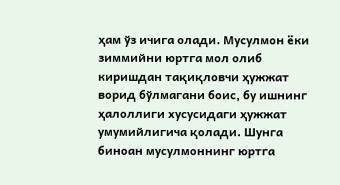ҳам ўз ичига олади. Мусулмон ёки зиммийни юртга мол олиб киришдан тақиқловчи ҳужжат ворид бўлмагани боис, бу ишнинг ҳалоллиги хусусидаги ҳужжат умумийлигича қолади. Шунга биноан мусулмоннинг юртга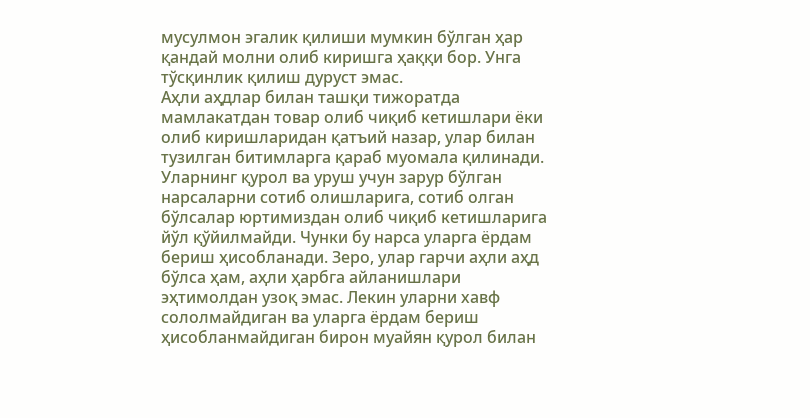мусулмон эгалик қилиши мумкин бўлган ҳар қандай молни олиб киришга ҳаққи бор. Унга тўсқинлик қилиш дуруст эмас.
Аҳли аҳдлар билан ташқи тижоратда мамлакатдан товар олиб чиқиб кетишлари ёки олиб киришларидан қатъий назар, улар билан тузилган битимларга қараб муомала қилинади. Уларнинг қурол ва уруш учун зарур бўлган нарсаларни сотиб олишларига, сотиб олган бўлсалар юртимиздан олиб чиқиб кетишларига йўл қўйилмайди. Чунки бу нарса уларга ёрдам бериш ҳисобланади. Зеро, улар гарчи аҳли аҳд бўлса ҳам, аҳли ҳарбга айланишлари эҳтимолдан узоқ эмас. Лекин уларни хавф сололмайдиган ва уларга ёрдам бериш ҳисобланмайдиган бирон муайян қурол билан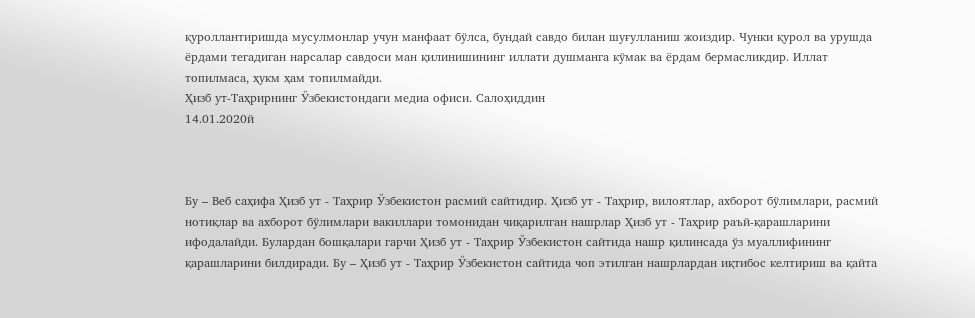қуроллантиришда мусулмонлар учун манфаат бўлса, бундай савдо билан шуғулланиш жоиздир. Чунки қурол ва урушда ёрдами тегадиган нарсалар савдоси ман қилинишининг иллати душманга кўмак ва ёрдам бермасликдир. Иллат топилмаса, ҳукм ҳам топилмайди.
Ҳизб ут-Таҳрирнинг Ўзбекистондаги медиа офиси. Салоҳиддин
14.01.2020й



Бу – Веб саҳифа Ҳизб ут - Таҳрир Ўзбекистон расмий сайтидир. Ҳизб ут - Таҳрир, вилоятлар, ахборот бўлимлари, расмий нотиқлар ва ахборот бўлимлари вакиллари томонидан чиқарилган нашрлар Ҳизб ут - Таҳрир раъй-қарашларини ифодалайди. Булардан бошқалари гарчи Ҳизб ут - Таҳрир Ўзбекистон сайтида нашр қилинсада ўз муаллифининг қарашларини билдиради. Бу – Ҳизб ут - Таҳрир Ўзбекистон сайтида чоп этилган нашрлардан иқтибос келтириш ва қайта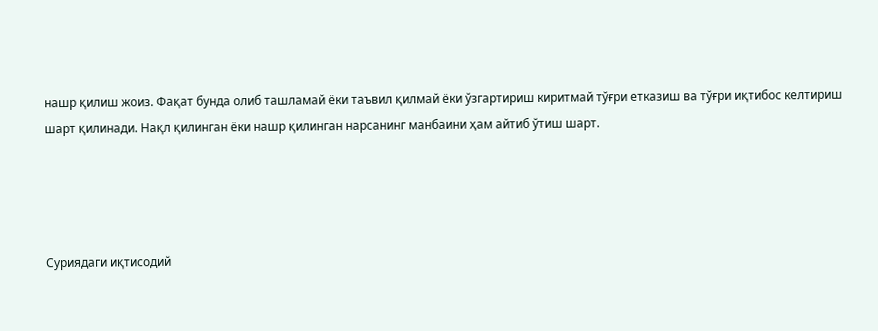нашр қилиш жоиз. Фақат бунда олиб ташламай ёки таъвил қилмай ёки ўзгартириш киритмай тўғри етказиш ва тўғри иқтибос келтириш шарт қилинади. Нақл қилинган ёки нашр қилинган нарсанинг манбаини ҳам айтиб ўтиш шарт.




Суриядаги иқтисодий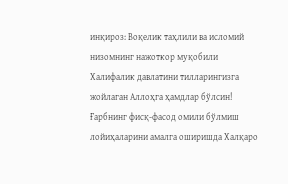инқироз: Воқелик таҳлили ва исломий низомнинг нажоткор муқобили
Халифалик давлатини тилларингизга жойлаган Аллоҳга ҳамдлар бўлсин!
Ғарбнинг фисқ-фасод омили бўлмиш лойиҳаларини амалга оширишда Халқаро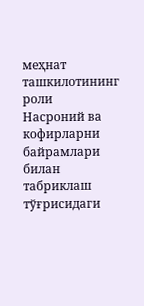меҳнат ташкилотининг роли
Насроний ва кофирларни байрамлари билан табриклаш тўғрисидаги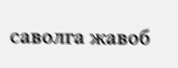саволга жавоб